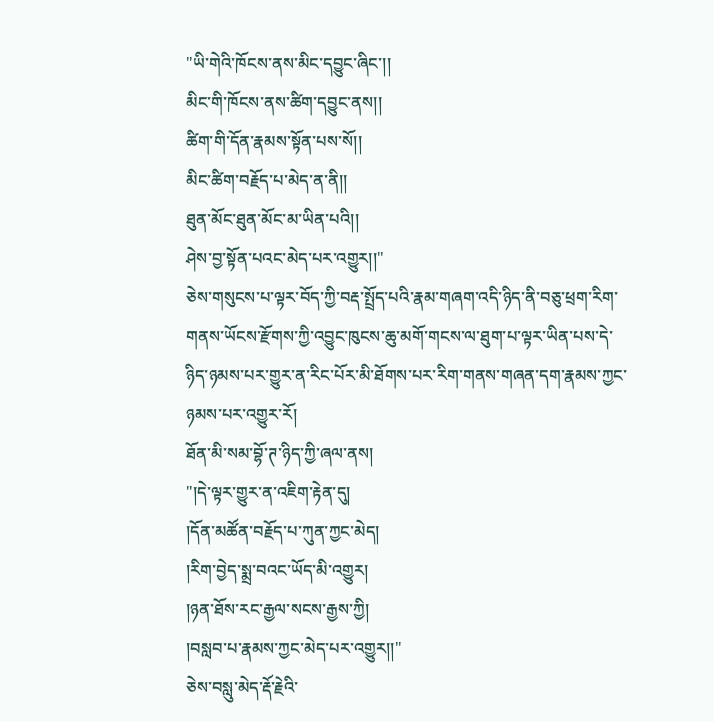"ཡི་གེའི་ཁོངས་ནས་མིང་དབྱུང་ཞིང་།།
མིང་གི་ཁོངས་ནས་ཚིག་དབྱུང་ནས།།
ཚིག་གི་དོན་རྣམས་སྟོན་པས་སོ།།
མིང་ཚིག་བརྗོད་པ་མེད་ན་ནི།།
ཐུན་མོང་ཐུན་མོང་མ་ཡིན་པའི།།
ཤེས་བྱ་སྟོན་པའང་མེད་པར་འགྱུར།།"
ཅེས་གསུངས་པ་ལྟར་བོད་ཀྱི་བརྡ་སྤྲོད་པའི་རྣམ་གཞག་འདི་ཉིད་ནི་བཅུ་ཕྲག་རིག་གནས་ཡོངས་རྫོགས་ཀྱི་འབྱུང་ཁུངས་ཆུ་མགོ་གངས་ལ་ཐུག་པ་ལྟར་ཡིན་པས་དེ་ཉིད་ཉམས་པར་གྱུར་ན་རིང་པོར་མི་ཐོགས་པར་རིག་གནས་གཞན་དག་རྣམས་ཀྱང་ཉམས་པར་འགྱུར་རོ།
ཐོན་མི་སམ་བྷོ་ཊ་ཉིད་ཀྱི་ཞལ་ནས།
"།དེ་ལྟར་གྱུར་ན་འཇིག་རྟེན་དུ།
།དོན་མཚོན་བརྗོད་པ་ཀུན་ཀྱང་མེད།
།རིག་བྱེད་སྨྲ་བའང་ཡོད་མི་འགྱུར།
།ཉན་ཐོས་རང་རྒྱལ་སངས་རྒྱས་ཀྱི།
།བསླབ་པ་རྣམས་ཀྱང་མེད་པར་འགྱུར།།"
ཅེས་བསླུ་མེད་རྡོ་རྗེའི་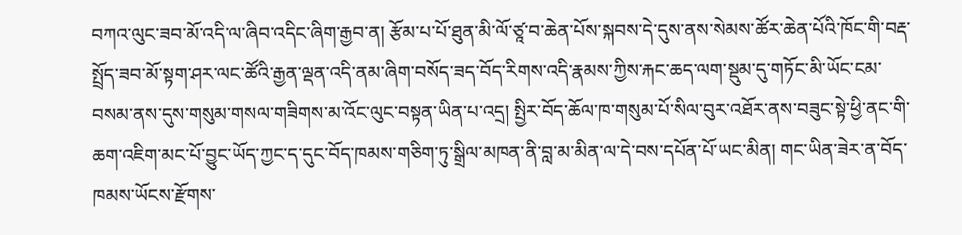བཀའ་ལུང་ཟབ་མོ་འདི་ལ་ཞིབ་འདིང་ཞིག་རྒྱབ་ན། རྩོམ་པ་པོ་ཐུན་མི་ལོ་ཙཱ་བ་ཆེན་པོས་སྐབས་དེ་དུས་ནས་སེམས་ཚོར་ཆེན་པོའི་ཁོང་གི་བརྡ་སྤྲོད་ཟབ་མོ་སྟག་ཤར་ལང་ཚོའི་རྒྱན་ལྡན་འདི་ནམ་ཞིག་བསོད་ཟད་བོད་རིགས་འདི་རྣམས་ཀྱིས་རྐང་ཆད་ལག་སྡུམ་དུ་གཏོང་མི་ཡོང་ངམ་བསམ་ནས་དུས་གསུམ་གསལ་གཟིགས་མ་འོང་ལུང་བསྟན་ཡིན་པ་འདྲ། སྤྱིར་བོད་ཆོལ་ཁ་གསུམ་པོ་སིལ་བུར་འཐོར་ནས་བཟུང་སྟེ་ཕྱི་ནང་གི་ཆག་འཇིག་མང་པོ་བྱུང་ཡོད་ཀྱང་ད་དུང་བོད་ཁམས་གཅིག་ཏུ་སྒྲིལ་མཁན་ནི་བླ་མ་མིན་ལ་དེ་བས་དཔོན་པོ་ཡང་མིན། གང་ཡིན་ཟེར་ན་བོད་ཁམས་ཡོངས་རྫོགས་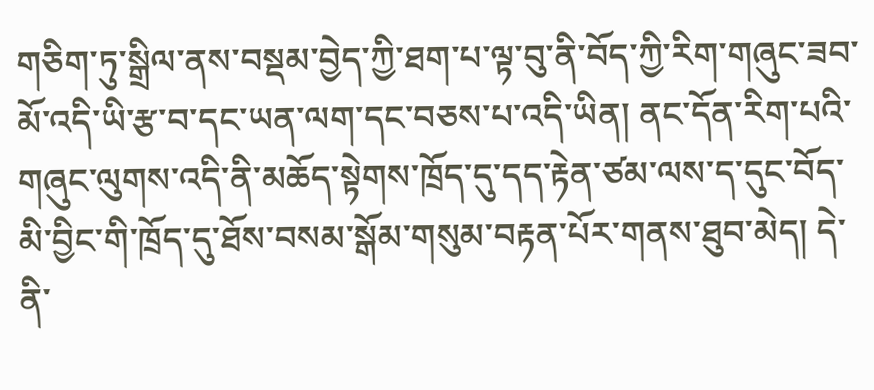གཅིག་ཏུ་སྒྲིལ་ནས་བསྡམ་བྱེད་ཀྱི་ཐག་པ་ལྟ་བུ་ནི་བོད་ཀྱི་རིག་གཞུང་ཟབ་མོ་འདི་ཡི་རྩ་བ་དང་ཡན་ལག་དང་བཅས་པ་འདི་ཡིན། ནང་དོན་རིག་པའི་གཞུང་ལུགས་འདི་ནི་མཆོད་སྟེགས་ཁྲོད་དུ་དད་རྟེན་ཙམ་ལས་ད་དུང་བོད་མི་བྱིང་གི་ཁྲོད་དུ་ཐོས་བསམ་སྒོམ་གསུམ་བརྟན་པོར་གནས་ཐུབ་མེད། དེ་ནི་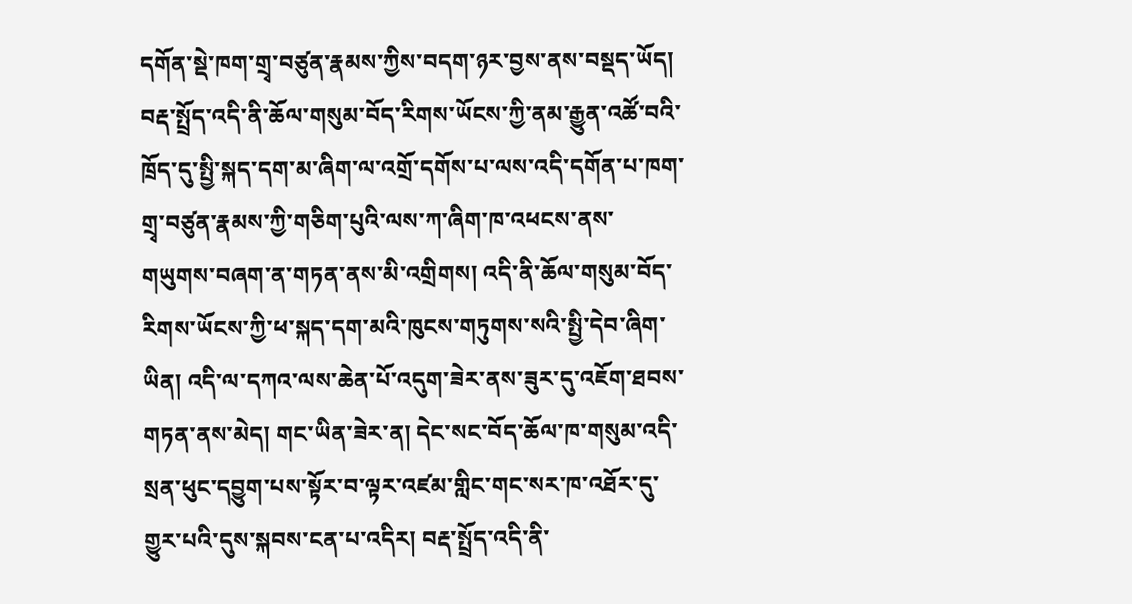དགོན་སྡེ་ཁག་གྲྭ་བཙུན་རྣམས་ཀྱིས་བདག་ཉར་བྱས་ནས་བསྡད་ཡོད། བརྡ་སྤྲོད་འདི་ནི་ཆོལ་གསུམ་བོད་རིགས་ཡོངས་ཀྱི་ནམ་རྒྱུན་འཚོ་བའི་ཁྲོད་དུ་སྤྱི་སྐད་དག་མ་ཞིག་ལ་འགྲོ་དགོས་པ་ལས་འདི་དགོན་པ་ཁག་གྲྭ་བཙུན་རྣམས་ཀྱི་གཅིག་པུའི་ལས་ཀ་ཞིག་ཁ་འཕངས་ནས་གཡུགས་བཞག་ན་གཏན་ནས་མི་འགྲིགས། འདི་ནི་ཆོལ་གསུམ་བོད་རིགས་ཡོངས་ཀྱི་ཕ་སྐད་དག་མའི་ཁུངས་གཏུགས་སའི་སྤྱི་དེབ་ཞིག་ཡིན། འདི་ལ་དཀའ་ལས་ཆེན་པོ་འདུག་ཟེར་ནས་ཟུར་དུ་འཇོག་ཐབས་གཏན་ནས་མེད། གང་ཡིན་ཟེར་ན། དེང་སང་བོད་ཆོལ་ཁ་གསུམ་འདི་སྲན་ཕུང་དབྱུག་པས་སྟོར་བ་ལྟར་འཛམ་གླིང་གང་སར་ཁ་འཐོར་དུ་གྱུར་པའི་དུས་སྐབས་ངན་པ་འདིར། བརྡ་སྤྲོད་འདི་ནི་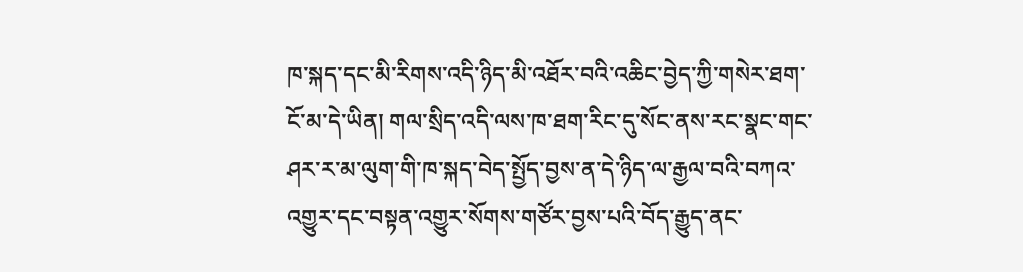ཁ་སྐད་དང་མི་རིགས་འདི་ཉིད་མི་འཐོར་བའི་འཆིང་བྱེད་ཀྱི་གསེར་ཐག་ངོ་མ་དེ་ཡིན། གལ་སྲིད་འདི་ལས་ཁ་ཐག་རིང་དུ་སོང་ནས་རང་སྣང་གང་ཤར་ར་མ་ལུག་གི་ཁ་སྐད་བེད་སྤྱོད་བྱས་ན་དེ་ཉིད་ལ་རྒྱལ་བའི་བཀའ་འགྱུར་དང་བསྟན་འགྱུར་སོགས་གཙོར་བྱས་པའི་བོད་རྒྱུད་ནང་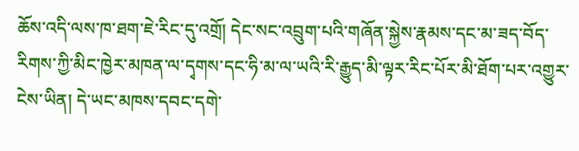ཆོས་འདི་ལས་ཁ་ཐག་ཇེ་རིང་དུ་འགྲོ། དེང་སང་འབྲུག་པའི་གཞོན་སྐྱེས་རྣམས་དང་མ་ཟད་བོད་རིགས་ཀྱི་མིང་ཁྱེར་མཁན་ལ་དྭགས་དང་ཧི་མ་ལ་ཡའི་རི་རྒྱུད་མི་ལྟར་རིང་པོར་མི་ཐོག་པར་འགྱུར་ངེས་ཡིན། དེ་ཡང་མཁས་དབང་དགེ་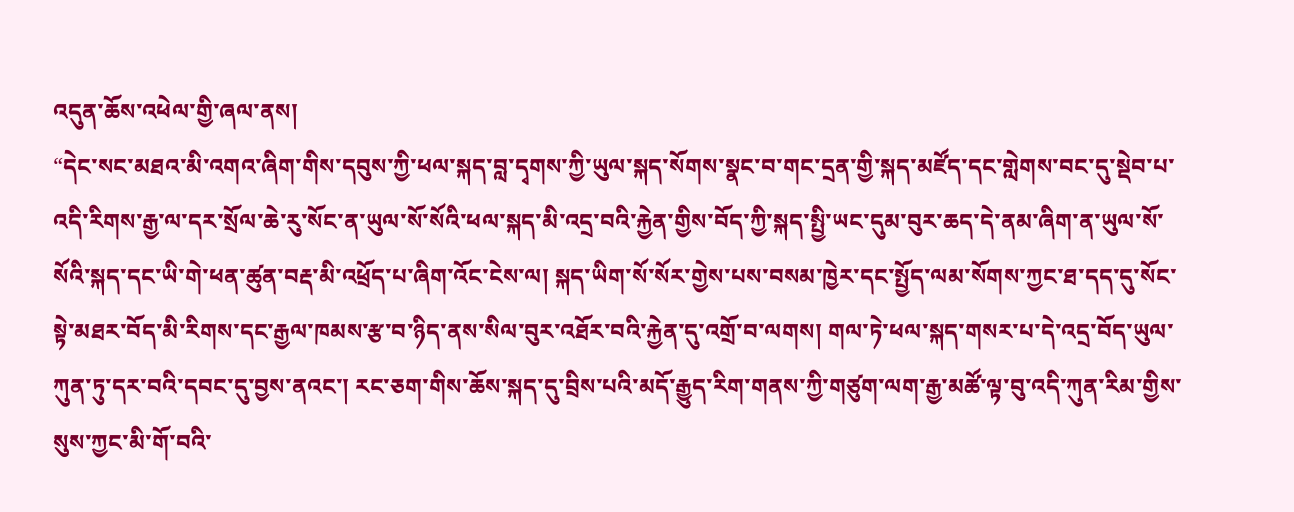འདུན་ཆོས་འཕེལ་གྱི་ཞལ་ནས།
“དེང་སང་མཐའ་མི་འགའ་ཞིག་གིས་དབུས་ཀྱི་ཕལ་སྐད་བླ་དྭགས་ཀྱི་ཡུལ་སྐད་སོགས་སྣང་བ་གང་དྲན་གྱི་སྐད་མཛོད་དང་གླེགས་བང་དུ་སྡེབ་པ་འདི་རིགས་རྒྱ་ལ་དར་སྲོལ་ཆེ་རུ་སོང་ན་ཡུལ་སོ་སོའི་ཕལ་སྐད་མི་འདྲ་བའི་རྐྱེན་གྱིས་བོད་ཀྱི་སྐད་སྤྱི་ཡང་དུམ་བུར་ཆད་དེ་ནམ་ཞིག་ན་ཡུལ་སོ་སོའི་སྐད་དང་ཡི་གེ་ཕན་ཚུན་བརྡ་མི་འཕྲོད་པ་ཞིག་འོང་ངེས་ལ། སྐད་ཡིག་སོ་སོར་གྱེས་པས་བསམ་ཁྱེར་དང་སྤྱོད་ལམ་སོགས་ཀྱང་ཐ་དད་དུ་སོང་སྟེ་མཐར་བོད་མི་རིགས་དང་རྒྱལ་ཁམས་རྩ་བ་ཉིད་ནས་སིལ་བུར་འཐོར་བའི་རྐྱེན་དུ་འགྲོ་བ་ལགས། གལ་ཏེ་ཕལ་སྐད་གསར་པ་དེ་འདྲ་བོད་ཡུལ་ཀུན་ཏུ་དར་བའི་དབང་དུ་བྱས་ནའང་། རང་ཅག་གིས་ཆོས་སྐད་དུ་བྲིས་པའི་མདོ་རྒྱུད་རིག་གནས་ཀྱི་གཙུག་ལག་རྒྱ་མཚོ་ལྟ་བུ་འདི་ཀུན་རིམ་གྱིས་སུས་ཀྱང་མི་གོ་བའི་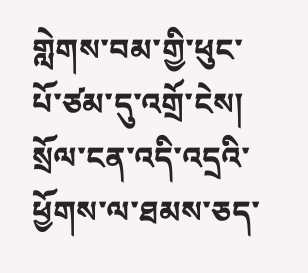གླེགས་བམ་གྱི་ཕུང་པོ་ཙམ་དུ་འགྲོ་ངེས། སྲོལ་ངན་འདི་འདྲའི་ཕྱོགས་ལ་ཐམས་ཅད་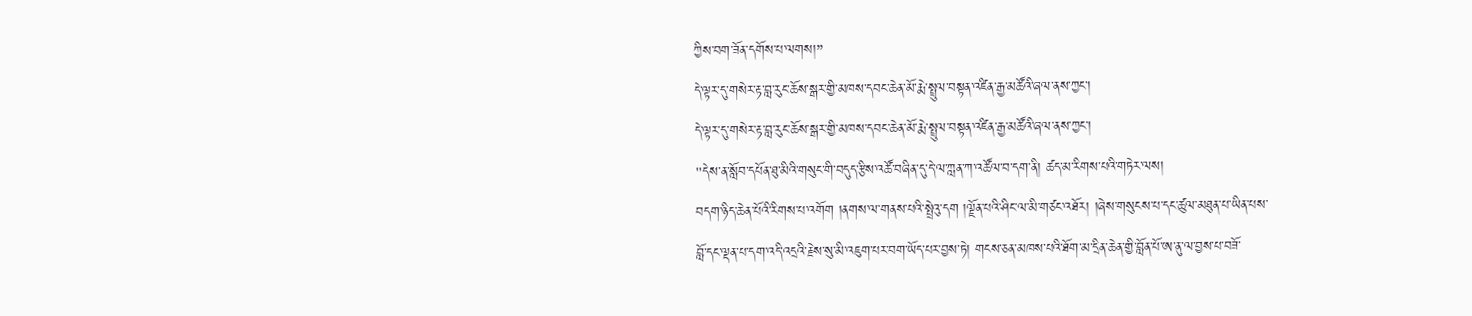ཀྱིས་བག་ཟོན་དགོས་པ་ལགས།’’
དེ་ལྟར་དུ་གསེར་རྟ་བླ་རུང་ཆོས་སྒར་གྱི་མཁས་དབང་ཆེན་མོ་རྨེ་སྤྲུལ་བསྟན་འཛིན་རྒྱ་མཚོའི་ཞལ་ནས་ཀྱང་།
དེ་ལྟར་དུ་གསེར་རྟ་བླ་རུང་ཆོས་སྒར་གྱི་མཁས་དབང་ཆེན་མོ་རྨེ་སྤྲུལ་བསྟན་འཛིན་རྒྱ་མཚོའི་ཞལ་ནས་ཀྱང་།
"དེས་ན་སློབ་དཔོན་ཐུ་མིའི་གསུང་གི་བདུད་རྩིས་འཚོ་བཞིན་དུ་དེ་ལ་ཀླན་ཀ་འཚོལ་བ་དག་ནི། ཚད་མ་རིགས་པའི་གཏེར་ལས།
བདག་ཉིད་ཆེན་པོའི་རིགས་པ་འགོག །ནགས་ལ་གནས་པའི་སྤྲེའུ་དག །ལྗོན་པའི་ཤིང་ལ་མི་གཙང་འཐོར། །ཞེས་གསུངས་པ་དང་ཚུལ་མཐུན་པ་ཡིན་པས་
བློ་དང་ལྡན་པ་དག་འདི་འདྲའི་རྗེས་སུ་མི་འཇུག་པར་བག་ཡོད་པར་བྱས་ཏེ། གངས་ཅན་མཁས་པའི་ཐོག་མ་དྲིན་ཆེན་གྱི་བློན་པོ་ཨ་ནུ་ལ་བྱས་པ་བཟོ་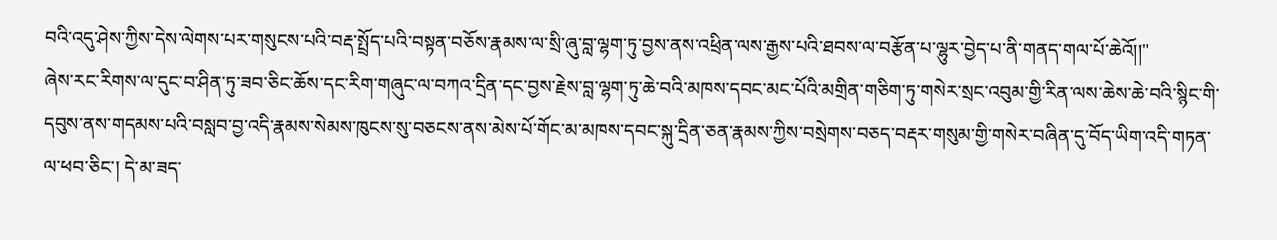བའི་འདུ་ཤེས་ཀྱིས་དེས་ལེགས་པར་གསུངས་པའི་བརྡ་སྤྲོད་པའི་བསྟན་བཅོས་རྣམས་ལ་སྲི་ཞུ་བླ་ལྷག་ཏུ་བྱས་ནས་འཕྲིན་ལས་རྒྱས་པའི་ཐབས་ལ་བརྩོན་པ་ལྷུར་བྱེད་པ་ནི་གནད་གལ་པོ་ཆེའོ།།"
ཞེས་རང་རིགས་ལ་དུང་བ་ཤིན་ཏུ་ཟབ་ཅིང་ཆོས་དང་རིག་གཞུང་ལ་བཀའ་དྲིན་དང་བྱས་རྗེས་བླ་ལྷག་ཏུ་ཆེ་བའི་མཁས་དབང་མང་པོའི་མགྲིན་གཅིག་ཏུ་གསེར་སྲང་འབུམ་གྱི་རིན་ལས་ཆེས་ཆེ་བའི་སྙིང་གི་དབུས་ནས་གདམས་པའི་བསླབ་བྱ་འདི་རྣམས་སེམས་ཁུངས་སུ་བཅངས་ནས་མེས་པོ་གོང་མ་མཁས་དབང་སྐུ་དྲིན་ཅན་རྣམས་ཀྱིས་བསྲེགས་བཅད་བརྡར་གསུམ་གྱི་གསེར་བཞིན་དུ་བོད་ཡིག་འདི་གཏན་ལ་ཕབ་ཅིང་། དེ་མ་ཟད་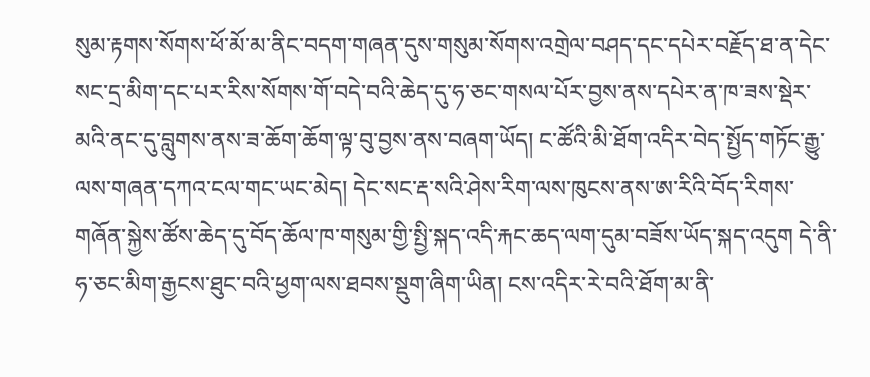སུམ་རྟགས་སོགས་ཕོ་མོ་མ་ནིང་བདག་གཞན་དུས་གསུམ་སོགས་འགྲེལ་བཤད་དང་དཔེར་བརྗོད་ཐ་ན་དེང་སང་དྲ་མིག་དང་པར་རིས་སོགས་གོ་བདེ་བའི་ཆེད་དུ་ཧ་ཅང་གསལ་པོར་བྱས་ནས་དཔེར་ན་ཁ་ཟས་སྡེར་མའི་ནང་དུ་བླུགས་ནས་ཟ་ཆོག་ཆོག་ལྟ་བུ་བྱས་ནས་བཞག་ཡོད། ང་ཚོའི་མི་ཐོག་འདིར་བེད་སྤྱོད་གཏོང་རྒྱུ་ལས་གཞན་དཀའ་ངལ་གང་ཡང་མེད། དེང་སང་རྡ་སའི་ཤེས་རིག་ལས་ཁུངས་ནས་ཨ་རིའི་བོད་རིགས་གཞོན་སྐྱེས་ཚོས་ཆེད་དུ་བོད་ཆོལ་ཁ་གསུམ་གྱི་སྤྱི་སྐད་འདི་རྐང་ཆད་ལག་དུམ་བཟོས་ཡོད་སྐད་འདུག དེ་ནི་ཧ་ཅང་མིག་རྒྱངས་ཐུང་བའི་ཕྱག་ལས་ཐབས་སྡུག་ཞིག་ཡིན། ངས་འདིར་རེ་བའི་ཐོག་མ་ནི་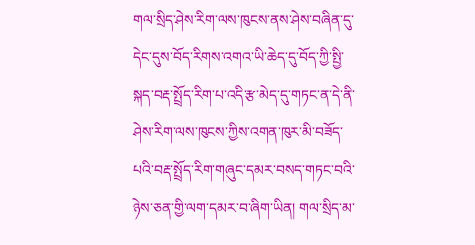གལ་སྲིད་ཤེས་རིག་ལས་ཁུངས་ནས་ཤེས་བཞིན་དུ་དེང་དུས་བོད་རིགས་འགའ་ཡི་ཆེད་དུ་བོད་ཀྱི་སྤྱི་སྐད་བརྡ་སྤྲོད་རིག་པ་འདི་རྩ་མེད་དུ་གཏང་ན་དེ་ནི་ཤེས་རིག་ལས་ཁུངས་ཀྱིས་འགན་ཁུར་མི་བཟོད་པའི་བརྡ་སྤྲོད་རིག་གཞུང་དམར་བསད་གཏང་བའི་ཉེས་ཅན་གྱི་ལག་དམར་བ་ཞིག་ཡིན། གལ་སྲིད་མ་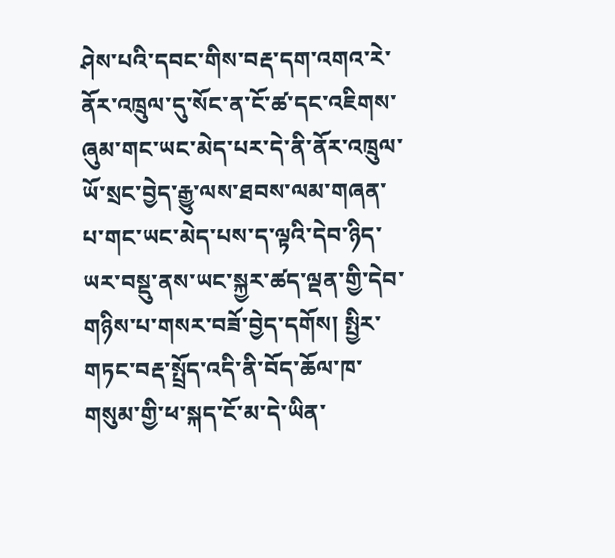ཤེས་པའི་དབང་གིས་བརྡ་དག་འགའ་རེ་ནོར་འཁྲུལ་དུ་སོང་ན་ངོ་ཚ་དང་འཇིགས་ཞུམ་གང་ཡང་མེད་པར་དེ་ནི་ནོར་འཁྲུལ་ཡོ་སྲང་བྱེད་རྒྱུ་ལས་ཐབས་ལམ་གཞན་པ་གང་ཡང་མེད་པས་ད་ལྟའི་དེབ་ཉིད་ཡར་བསྡུ་ནས་ཡང་སྐྱར་ཚད་ལྡན་གྱི་དེབ་གཉིས་པ་གསར་བཟོ་བྱེད་དགོས། སྤྱིར་གཏང་བརྡ་སྤྲོད་འདི་ནི་བོད་ཆོལ་ཁ་གསུམ་གྱི་ཕ་སྐད་ངོ་མ་དེ་ཡིན་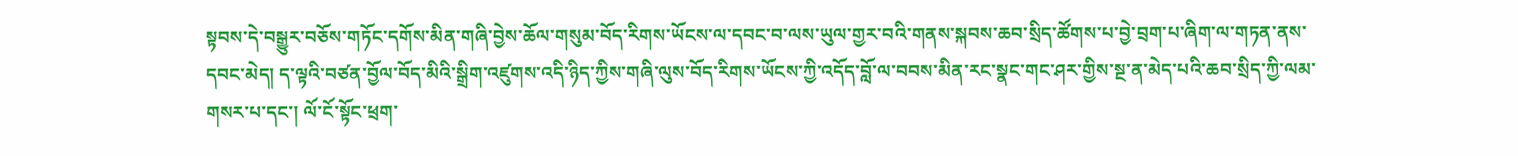སྟབས་དེ་བསྒྱུར་བཅོས་གཏོང་དགོས་མིན་གཞི་བྱེས་ཆོལ་གསུམ་བོད་རིགས་ཡོངས་ལ་དབང་བ་ལས་ཡུལ་གྱར་བའི་གནས་སྐབས་ཆབ་སྲིད་ཚོགས་པ་བྱེ་བྲག་པ་ཞིག་ལ་གཏན་ནས་དབང་མེད། ད་ལྟའི་བཙན་བྱོལ་བོད་མིའི་སྒྲིག་འཛུགས་འདི་ཉིད་ཀྱིས་གཞི་ལུས་བོད་རིགས་ཡོངས་ཀྱི་འདོད་བློ་ལ་བབས་མིན་རང་སྣང་གང་ཤར་གྱིས་སྔ་ན་མེད་པའི་ཆབ་སྲིད་ཀྱི་ལམ་གསར་པ་དང་། ལོ་ངོ་སྟོང་ཕྲག་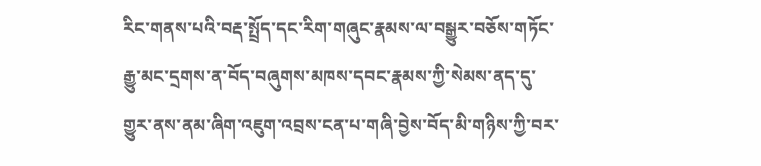རིང་གནས་པའི་བརྡ་སྤྲོད་དང་རིག་གཞུང་རྣམས་ལ་བསྒྱུར་བཅོས་གཏོང་རྒྱུ་མང་དྲགས་ན་བོད་བཞུགས་མཁས་དབང་རྣམས་ཀྱི་སེམས་ནད་དུ་གྱུར་ནས་ནམ་ཞིག་འཇུག་འབྲས་ངན་པ་གཞི་བྱེས་བོད་མི་གཉིས་ཀྱི་བར་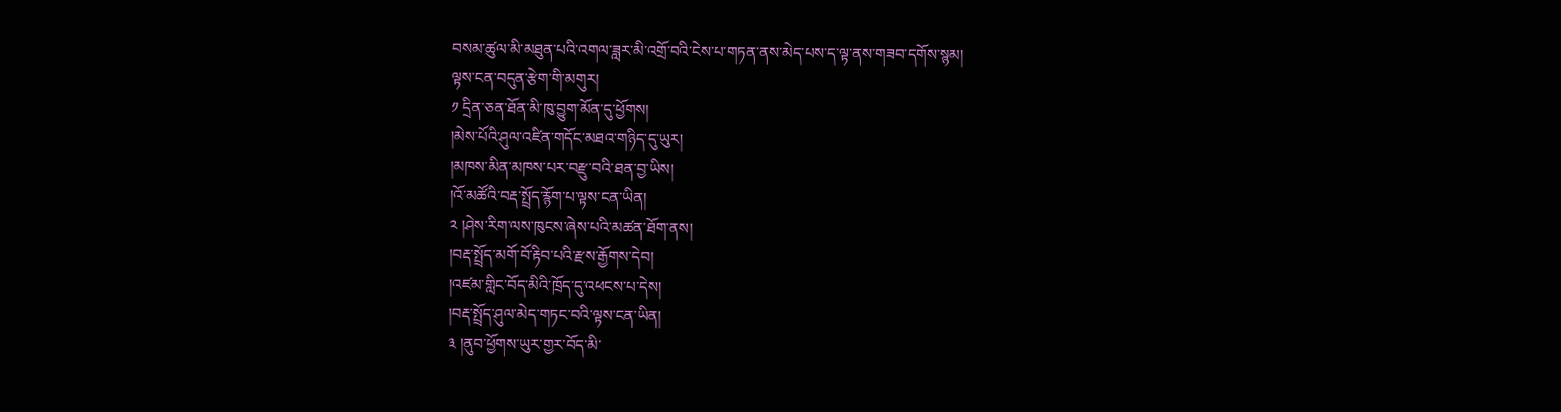བསམ་ཚུལ་མི་མཐུན་པའི་འགལ་ཟླར་མི་འགྲོ་བའི་ངེས་པ་གཏན་ནས་མེད་པས་ད་ལྟ་ནས་གཟབ་དགོས་སྙམ།
ལྟས་ངན་བདུན་རྩེག་གི་མགུར།
༡ དྲིན་ཅན་ཐོན་མི་ཁུ་བྱུག་མོན་དུ་ཕྱོགས།
།མེས་པོའི་ཤུལ་འཛིན་གདོང་མཐའ་གཉིད་དུ་ཡུར།
།མཁས་མིན་མཁས་པར་བརྫུ་བའི་ཐན་བྱ་ཡིས།
།འོ་མཚོའི་བརྡ་སྤྲོད་རྙོག་པ་ལྟས་ངན་ཡིན།
༢ །ཤེས་རིག་ལས་ཁུངས་ཞེས་པའི་མཚན་ཐོག་ནས།
།བརྡ་སྤྲོད་མགོ་བོ་རྟིབ་པའི་རྫས་རྒྱོགས་དེབ།
།འཛམ་གླིང་བོད་མིའི་ཁྲོད་དུ་འཕངས་པ་དེས།
།བརྡ་སྤྲོད་ཤུལ་མེད་གཏང་བའི་ལྟས་ངན་ཡིན།
༣ །ནུབ་ཕྱོགས་ཡུར་གྱར་བོད་མི་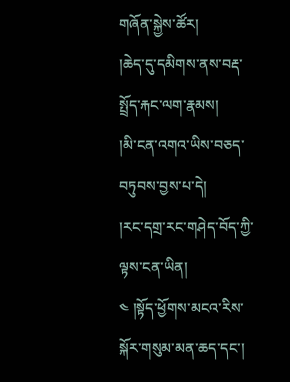གཞོན་སྐྱེས་ཚོར།
།ཆེད་དུ་དམིགས་ནས་བརྡ་སྤྲོད་རྐང་ལག་རྣམས།
།མི་ངན་འགའ་ཡིས་བཅད་བཏུབས་བྱས་པ་དེ།
།རང་དགྲ་རང་གཤེད་བོད་ཀྱི་ལྟས་ངན་ཡིན།
༤ །སྟོད་ཕྱོགས་མངའ་རིས་སྐོར་གསུམ་མན་ཆད་དང་།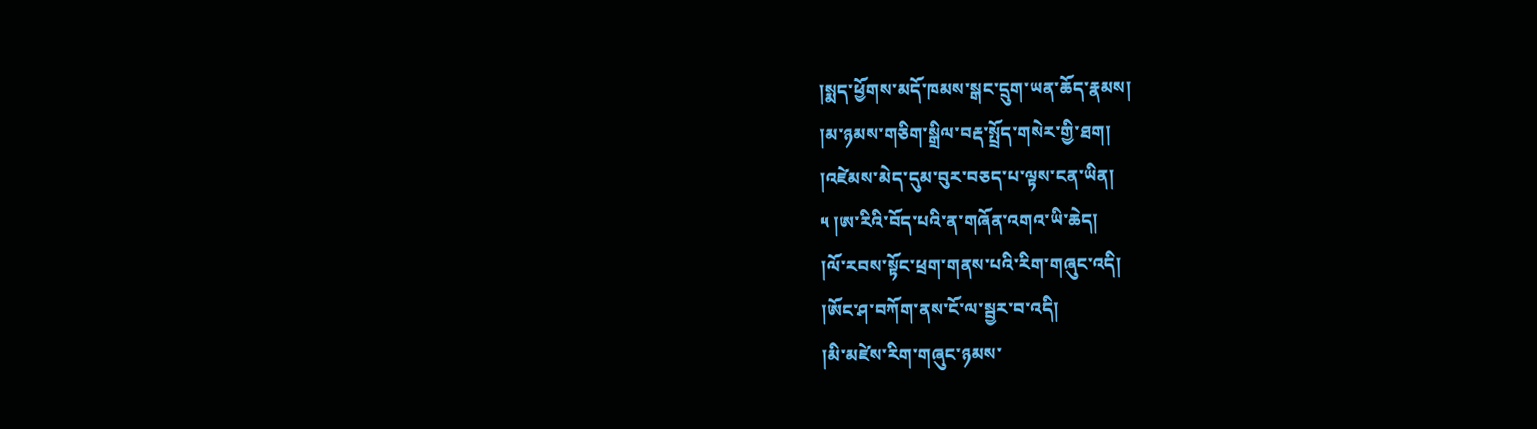།སྨད་ཕྱོགས་མདོ་ཁམས་སྒང་དྲུག་ཡན་ཆོད་རྣམས།
།མ་ཉམས་གཅིག་སྒྲིལ་བརྡ་སྤྲོད་གསེར་གྱི་ཐག།
།འཛེམས་མེད་དུམ་བུར་བཅད་པ་ལྟས་ངན་ཡིན།
༥ །ཨ་རིའི་བོད་པའི་ན་གཞོན་འགའ་ཡི་ཆེད།
།ལོ་རབས་སྟོང་ཕྲག་གནས་པའི་རིག་གཞུང་འདི།
།ཨོང་ཤ་བཀོག་ནས་ངོ་ལ་སྦྱར་བ་འདི།
།མི་མཛེས་རིག་གཞུང་ཉམས་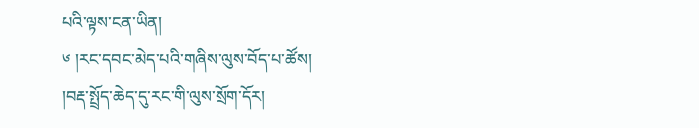པའི་ལྟས་ངན་ཡིན།
༦ །རང་དབང་མེད་པའི་གཞིས་ལུས་བོད་པ་ཚོས།
།བརྡ་སྤྲོད་ཆེད་དུ་རང་གི་ལུས་སྲོག་དོར།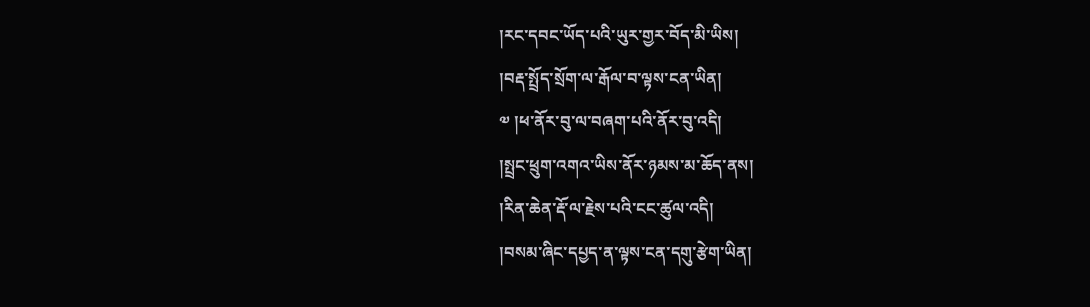།རང་དབང་ཡོད་པའི་ཡུར་གྱར་བོད་མི་ཡིས།
།བརྡ་སྤྲོད་སྲོག་ལ་རྒོལ་བ་ལྟས་ངན་ཡིན།
༧ །ཕ་ནོར་བུ་ལ་བཞག་པའི་ནོར་བུ་འདི།
།སྤྲང་ཕྲུག་འགའ་ཡིས་ནོར་ཉམས་མ་ཆོད་ནས།
།རིན་ཆེན་རྡོ་ལ་རྗེས་པའི་ངང་ཚུལ་འདི།
།བསམ་ཞིང་དཔྱད་ན་ལྟས་ངན་དགུ་རྩེག་ཡིན།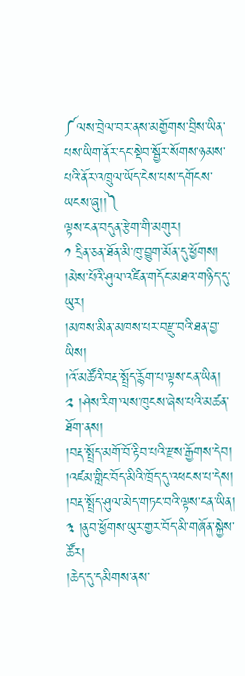༼ལས་བྲེལ་བར་ནས་མགྱོགས་བྲིས་ཡིན་པས་ཡིག་ནོར་དང་སྡེབ་སྦྱོར་སོགས་ཉམས་པའི་ནོར་འཁྲུལ་ཡོད་ངེས་པས་དགོངས་ཡངས་ཞུ།།༽
ལྟས་ངན་བདུན་རྩེག་གི་མགུར།
༡ དྲིན་ཅན་ཐོན་མི་ཁུ་བྱུག་མོན་དུ་ཕྱོགས།
།མེས་པོའི་ཤུལ་འཛིན་གདོང་མཐའ་གཉིད་དུ་ཡུར།
།མཁས་མིན་མཁས་པར་བརྫུ་བའི་ཐན་བྱ་ཡིས།
།འོ་མཚོའི་བརྡ་སྤྲོད་རྙོག་པ་ལྟས་ངན་ཡིན།
༢ །ཤེས་རིག་ལས་ཁུངས་ཞེས་པའི་མཚན་ཐོག་ནས།
།བརྡ་སྤྲོད་མགོ་བོ་རྟིབ་པའི་རྫས་རྒྱོགས་དེབ།
།འཛམ་གླིང་བོད་མིའི་ཁྲོད་དུ་འཕངས་པ་དེས།
།བརྡ་སྤྲོད་ཤུལ་མེད་གཏང་བའི་ལྟས་ངན་ཡིན།
༣ །ནུབ་ཕྱོགས་ཡུར་གྱར་བོད་མི་གཞོན་སྐྱེས་ཚོར།
།ཆེད་དུ་དམིགས་ནས་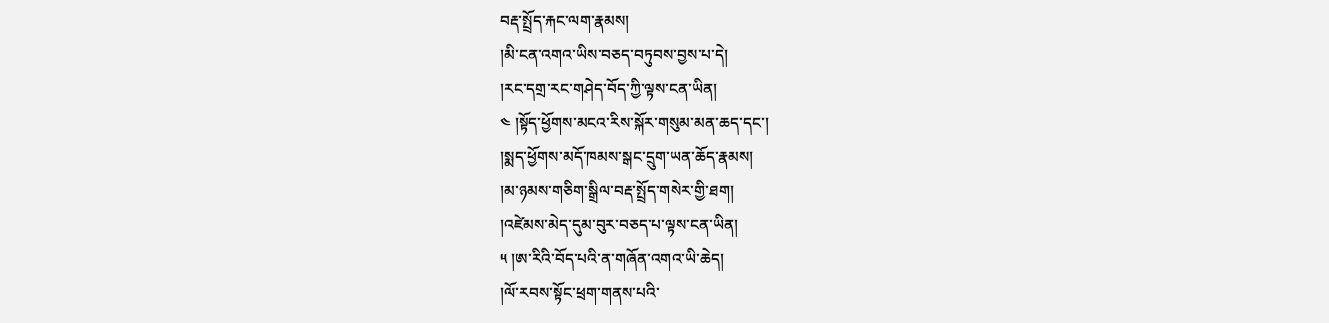བརྡ་སྤྲོད་རྐང་ལག་རྣམས།
།མི་ངན་འགའ་ཡིས་བཅད་བཏུབས་བྱས་པ་དེ།
།རང་དགྲ་རང་གཤེད་བོད་ཀྱི་ལྟས་ངན་ཡིན།
༤ །སྟོད་ཕྱོགས་མངའ་རིས་སྐོར་གསུམ་མན་ཆད་དང་།
།སྨད་ཕྱོགས་མདོ་ཁམས་སྒང་དྲུག་ཡན་ཆོད་རྣམས།
།མ་ཉམས་གཅིག་སྒྲིལ་བརྡ་སྤྲོད་གསེར་གྱི་ཐག།
།འཛེམས་མེད་དུམ་བུར་བཅད་པ་ལྟས་ངན་ཡིན།
༥ །ཨ་རིའི་བོད་པའི་ན་གཞོན་འགའ་ཡི་ཆེད།
།ལོ་རབས་སྟོང་ཕྲག་གནས་པའི་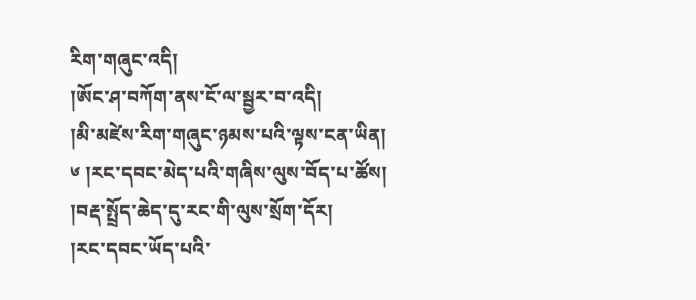རིག་གཞུང་འདི།
།ཨོང་ཤ་བཀོག་ནས་ངོ་ལ་སྦྱར་བ་འདི།
།མི་མཛེས་རིག་གཞུང་ཉམས་པའི་ལྟས་ངན་ཡིན།
༦ །རང་དབང་མེད་པའི་གཞིས་ལུས་བོད་པ་ཚོས།
།བརྡ་སྤྲོད་ཆེད་དུ་རང་གི་ལུས་སྲོག་དོར།
།རང་དབང་ཡོད་པའི་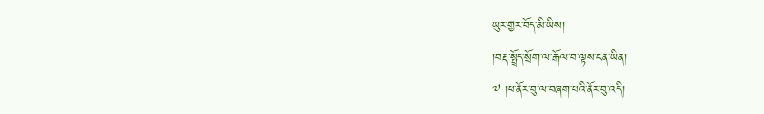ཡུར་གྱར་བོད་མི་ཡིས།
།བརྡ་སྤྲོད་སྲོག་ལ་རྒོལ་བ་ལྟས་ངན་ཡིན།
༧ །ཕ་ནོར་བུ་ལ་བཞག་པའི་ནོར་བུ་འདི།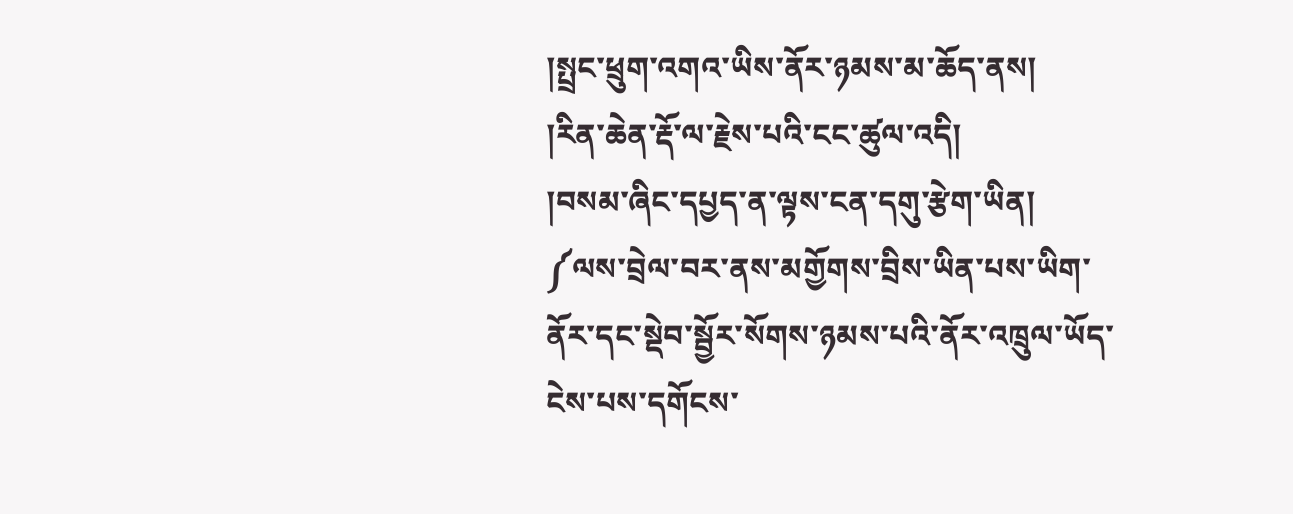།སྤྲང་ཕྲུག་འགའ་ཡིས་ནོར་ཉམས་མ་ཆོད་ནས།
།རིན་ཆེན་རྡོ་ལ་རྗེས་པའི་ངང་ཚུལ་འདི།
།བསམ་ཞིང་དཔྱད་ན་ལྟས་ངན་དགུ་རྩེག་ཡིན།
༼ལས་བྲེལ་བར་ནས་མགྱོགས་བྲིས་ཡིན་པས་ཡིག་ནོར་དང་སྡེབ་སྦྱོར་སོགས་ཉམས་པའི་ནོར་འཁྲུལ་ཡོད་ངེས་པས་དགོངས་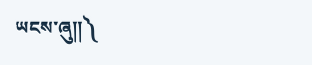ཡངས་ཞུ།།༽